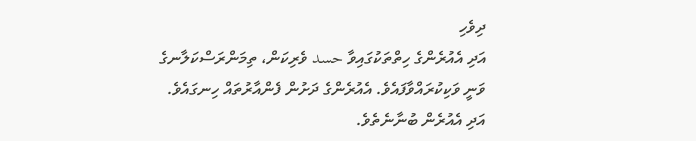ދިވެހި
އަދި އެއުރެންގެ ހިތްތަކުގައިވާ حسد ވެރިކަން، ތިމަންރަސްކަލާނގެ ވަނީ ވަކިކުރައްވާފައެވެ. އެއުރެންގެ ދަށުން ފެންއާރުތައް ހިނގައެވެ. އަދި އެއުރެން ބުނާނެތެވެ.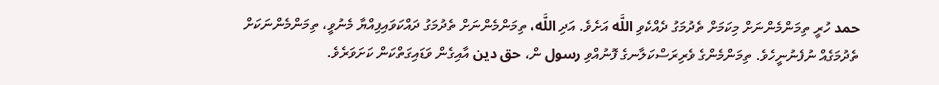حمد ހުރީ ތިމަންމެންނަށް މިކަމަށް ތެދުމަގު ދެއްކެވި اللَّه އަށެވެ. އަދި اللَّه، ތިމަންމެންނަށް ތެދުމަގު ދައްކަވައިފިއްޔާ މެނުވީ، ތިމަންމެންނަކަށް ތެދުމަގެއް ނުފެނުނީހެވެ. ތިމަންމެންގެ ވެރިރަސްކަލާނގެ ފޮނުއްވި رسول ން، حق دين އާއިގެން ވަޑައިގަތްކަން ކަށަވަރެވެ.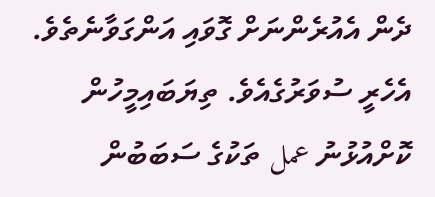ދެން އެއުރެންނަށް ގޮވައި އަންގަވާނެތެވެ. އެހެރީ ސުވަރުގެއެވެ. ތިޔަބައިމީހުން ކޮށްއުޅުނު عمل ތަކުގެ ސަބަބުން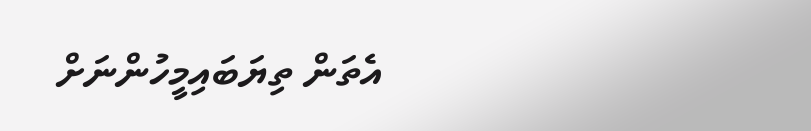އެތަން ތިޔަބައިމީހުންނަށް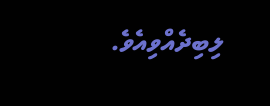ލިބިދެއްވިއެވެ.